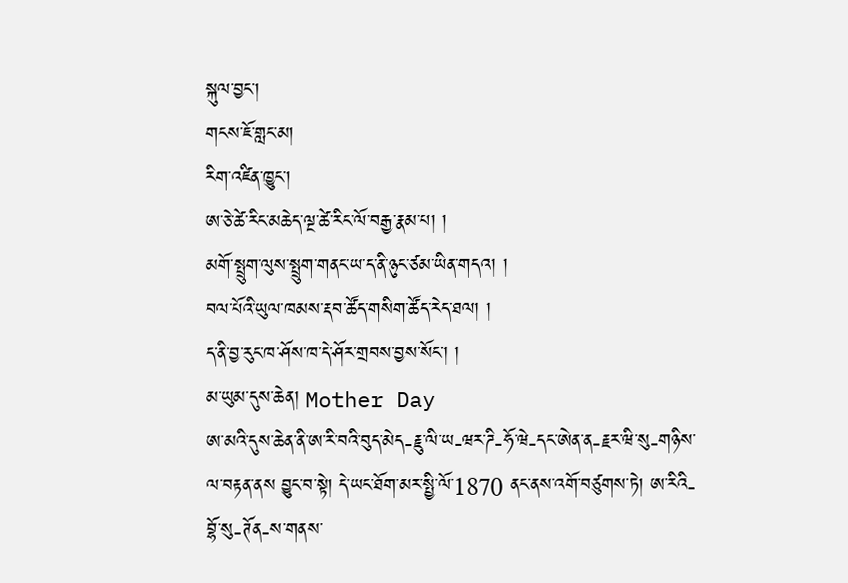སྐུལ་བྱང་།
གངས་ཇོ་གླང་མ།
རིག་འཛིན་ཁྱུང་།
ཨ་ཅེ་ཚེ་རིང་མཆེད་ལྔ་ཚེ་རིང་ལོ་བརྒྱ་རྣམ་པ། །
མགོ་སྤྲུག་ལུས་སྤྲུག་གནང་ཡ་ད་ནི་ཉུང་ཙམ་ཡིན་གདའ། །
བལ་པོའི་ཡུལ་ཁམས་རྡབ་ཚོད་གསིག་ཚོད་རེད་ཐལ། །
ད་ནི་བྱ་རུང་ཁ་ཤོས་ཁ་དེ་ཤོར་གྲབས་བྱས་སོང་། །
མ་ཡུམ་དུས་ཆེན། Mother Day
ཨ་མའི་དུས་ཆེན་ནི་ཨ་རི་བའི་བུད་མེད-རྗུ་ལི་ཡ-ཝར་ཌི-ཧོ་ཝེ-དང་ཨེན་ན-རྗར་ཝི་སུ-གཉིས་ལ་བརྟན་ནས བྱུང་བ་སྟེ། དེ་ཡང་ཐོག་མར་སྤྱི་ལོ་1870 ནང་ནས་འགོ་བཙུགས་ཏེ། ཨ་རིའི-བྷོ་སུ-ཊོན-ས་གནས་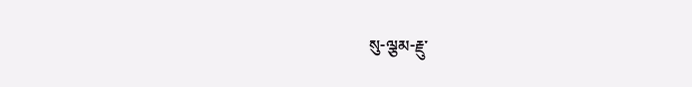སུ-ལྕམ-རྗུ་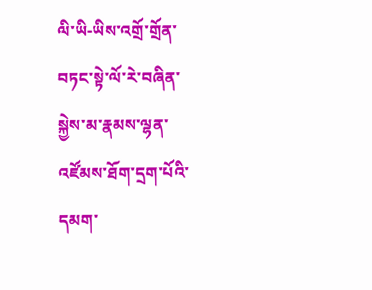ལི་ཡི-ཡིས་འགྲོ་གྲོན་བཏང་སྟེ་ལོ་རེ་བཞིན་སྐྱེས་མ་རྣམས་ལྷན་འཛོམས་ཐོག་དྲག་པོའི་དམག་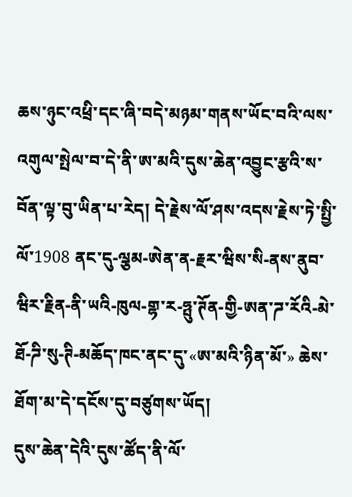ཆས་ཉུང་འཕྲི་དང་ཞི་བདེ་མཉམ་གནས་ཡོང་བའི་ལས་འགུལ་སྤེལ་བ་དེ་ནི་ཨ་མའི་དུས་ཆེན་འབྱུང་རྩའི་ས་བོན་ལྟ་བུ་ཡིན་པ་རེད། དེ་རྗེས་ལོ་ཤས་འདས་རྗེས་ཏེ་སྤྱི་ལོ་1908 ནང་དུ-ལྕམ-ཨེན་ན-རྗར་ཝིས་སི-ནས་ནུབ་ཝིར་རྗིན-ནི་ཡའི-ཁུལ-གྷ་ར-ཧྤུ་ཊོན-གྱི-ཨན་ཌ་རོའི-མེ་ཐོ-ཌི་སུ-ཊི-མཆོད་ཁང་ནང་དུ་«ཨ་མའི་ཉིན་མོ་» ཆེས་ཐོག་མ་དེ་དངོས་དུ་བཙུགས་ཡོད།
དུས་ཆེན་དེའི་དུས་ཚོད་ནི་ལོ་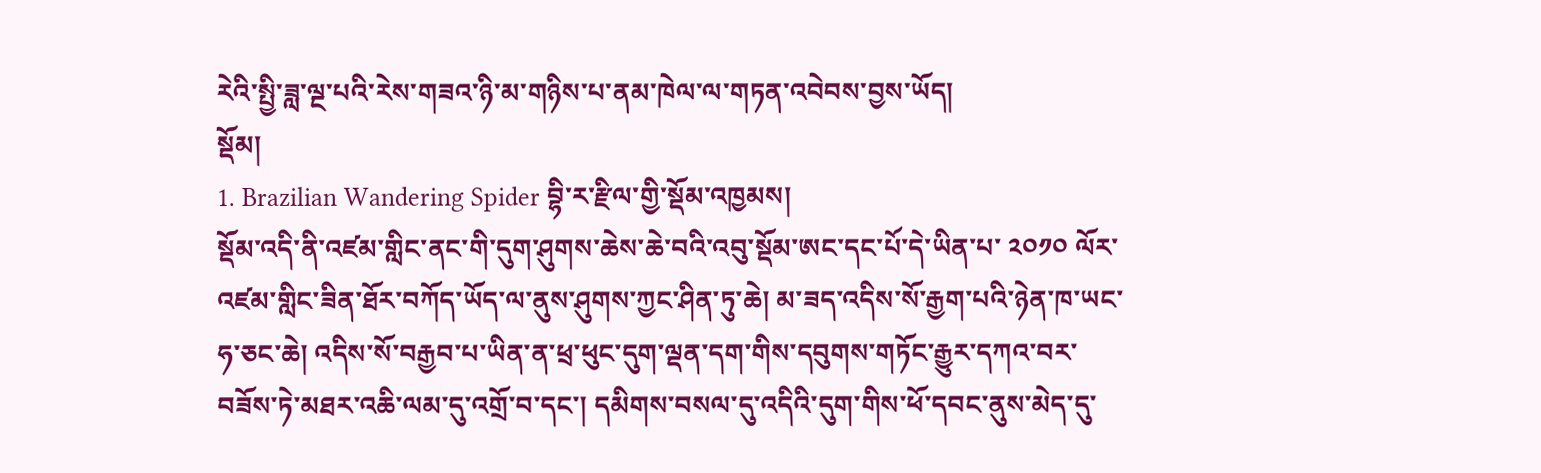རེའི་སྤྱི་ཟླ་ལྔ་པའི་རེས་གཟའ་ཉི་མ་གཉིས་པ་ནམ་ཁེལ་ལ་གཏན་འབེབས་བྱས་ཡོད།
སྡོམ།
1. Brazilian Wandering Spider བྷི་ར་རྫིལ་གྱི་སྡོམ་འཁྱམས།
སྡོམ་འདི་ནི་འཛམ་གླིང་ནང་གི་དུག་ཤུགས་ཆེས་ཆེ་བའི་འབུ་སྡོམ་ཨང་དང་པོ་དེ་ཡིན་པ་ ༢༠༡༠ ལོར་འཛམ་གླིང་ཟིན་ཐོར་བཀོད་ཡོད་ལ་ནུས་ཤུགས་ཀྱང་ཤིན་ཏུ་ཆེ། མ་ཟད་འདིས་སོ་རྒྱག་པའི་ཉེན་ཁ་ཡང་ཧ་ཅང་ཆེ། འདིས་སོ་བརྒྱབ་པ་ཡིན་ན་ཕྲ་ཕུང་དུག་ལྡན་དག་གིས་དབུགས་གཏོང་རྒྱུར་དཀའ་བར་བཟོས་ཏེ་མཐར་འཆི་ལམ་དུ་འགྲོ་བ་དང་། དམིགས་བསལ་དུ་འདིའི་དུག་གིས་ཕོ་དབང་ནུས་མེད་དུ་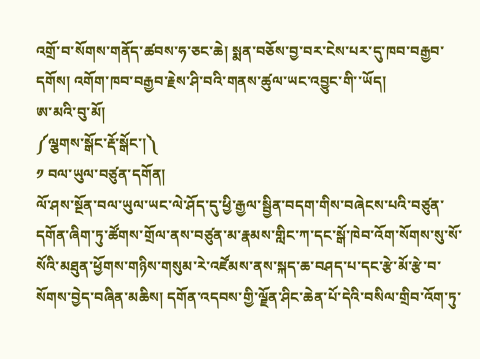འགྲོ་བ་སོགས་གནོད་ཚབས་ཧ་ཅང་ཆེ། སྨན་བཅོས་བྱ་བར་ངེས་པར་དུ་ཁབ་བརྒྱབ་དགོས། འགོག་ཁབ་བརྒྱབ་རྗེས་ཤི་བའི་གནས་ཚུལ་ཡང་འབྱུང་གི་་ཡོད།
ཨ་མའི་བུ་མོ།
༼ལྕགས་སྒོང་རྡོ་སྒོང་།༽
༡ བལ་ཡུལ་བཙུན་དགོན།
ལོ་ཤས་སྔོན་བལ་ཡུལ་ཡང་ལེ་ཤོད་དུ་ཕྱི་རྒྱལ་སྦྱིན་བདག་གིས་བཞེངས་པའི་བཙུན་དགོན་ཞིག་ཏུ་ཚོགས་གྲོལ་ནས་བཙུན་མ་རྣམས་གླིང་ཀ་དང་སྒོ་ཁེབ་འོག་སོགས་སུ་སོ་སོའི་མཐུན་ཕྱོགས་གཉིས་གསུམ་རེ་འཛོམས་ནས་སྐད་ཆ་བཤད་པ་དང་རྩེ་མོ་རྩེ་བ་སོགས་བྱེད་བཞིན་མཆིས། དགོན་འདབས་གྱི་ལྗོན་ཤིང་ཆེན་པོ་དེའི་བསིལ་གྲིབ་འོག་ཏུ་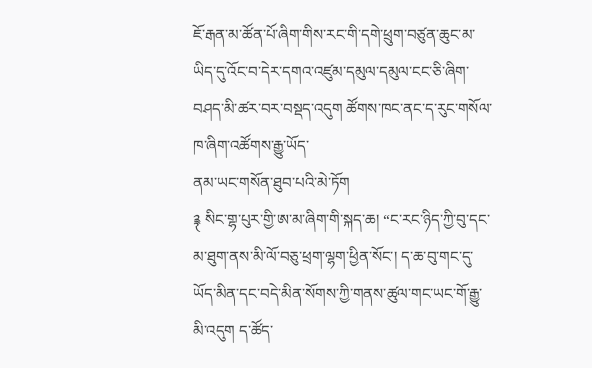ཇོ་རྒན་མ་ཚོན་པོ་ཞིག་གིས་རང་གི་དགེ་ཕྲུག་བཙུན་ཆུང་མ་ཡིད་དུ་འོང་བ་དེར་དགའ་འཛུམ་དམུལ་དམུལ་ངང་ཅི་ཞིག་བཤད་མི་ཚར་བར་བསྡད་འདུག ཚོགས་ཁང་ནང་ད་རུང་གསོལ་ཁ་ཞིག་འཚོགས་རྒྱུ་ཡོད་
ནམ་ཡང་གསོན་ཐུབ་པའི་མེ་ཏོག
࿑ སིང་གྷ་པུར་གྱི་ཨ་མ་ཞིག་གི་སྐད་ཆ། “ང་རང་ཉིད་ཀྱི་བུ་དང་མ་ཐུག་ནས་མི་ལོ་བཅུ་ཕྲག་ལྷག་ཕྱིན་སོང་། ད་ཆ་བུ་གང་དུ་ཡོད་མིན་དང་བདེ་མིན་སོགས་ཀྱི་གནས་ཚུལ་གང་ཡང་གོ་རྒྱུ་མི་འདུག ད་ཚོད་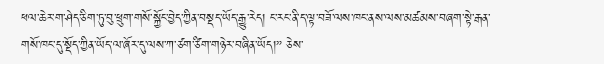ཕལ་ཆེར་ག་ཤེད་ཅིག་ཏུ་བུ་ཕྲུག་གསོ་སྐྱོང་བྱེད་ཀྱིན་བསྡད་ཡོད་རྒྱུ་རེད། ང་རང་ནི་ད་ལྟ་བཟོ་ལས་ཁང་ནས་ལས་མཚམས་བཞག་སྟེ་རྒན་གསོ་ཁང་དུ་སྡོད་ཀྱིན་ཡོད་ལ་ཞོར་དུ་ལས་ཀ་ཙག་ཙིག་གཉེར་བཞིན་ཡོད།” ཅེས་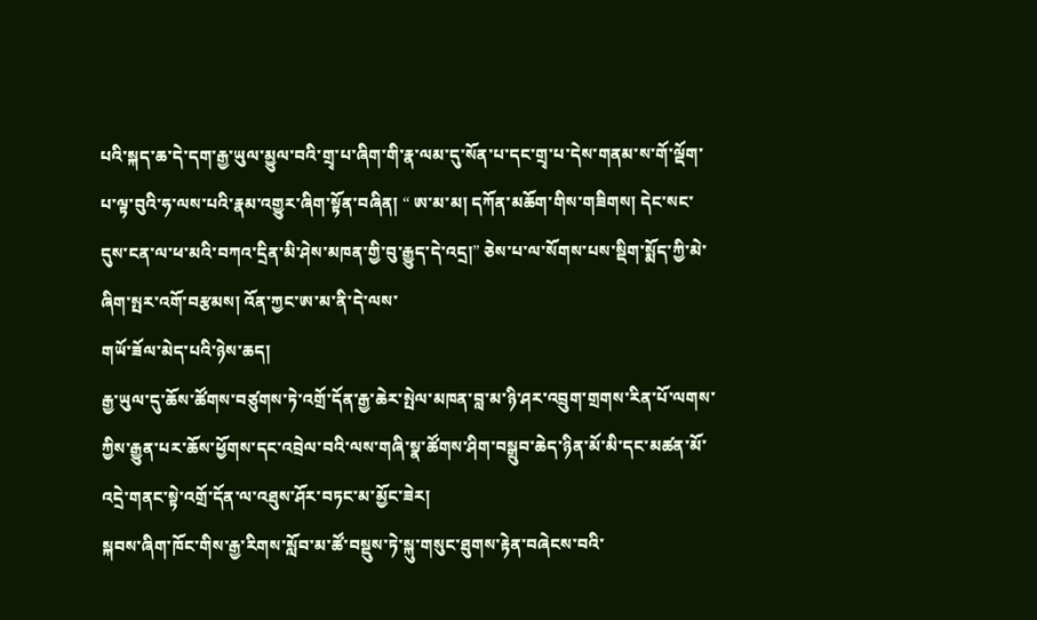པའི་སྐད་ཆ་དེ་དག་རྒྱ་ཡུལ་མྱུལ་བའི་གྲྭ་པ་ཞིག་གི་རྣ་ལམ་དུ་སོན་པ་དང་གྲྭ་པ་དེས་གནམ་ས་གོ་ལྡོག་པ་ལྟ་བུའི་ཧ་ལས་པའི་རྣམ་འགྱུར་ཞིག་སྟོན་བཞིན། “ ཨ་མ་མ། དཀོན་མཆོག་གིས་གཟིགས། དེང་སང་དུས་ངན་ལ་ཕ་མའི་བཀའ་དྲིན་མི་ཤེས་མཁན་གྱི་བུ་རྒྱུད་དེ་འདྲ།” ཅེས་པ་ལ་སོགས་པས་སྡིག་སྨོད་ཀྱི་མེ་ཞིག་སྤར་འགོ་བརྩམས། འོན་ཀྱང་ཨ་མ་ནི་དེ་ལས་
གཡོ་ཟོལ་མེད་པའི་ཉེས་ཆད།
རྒྱ་ཡུལ་དུ་ཆོས་ཚོགས་བཙུགས་ཏེ་འགྲོ་དོན་རྒྱ་ཆེར་སྤེལ་མཁན་བླ་མ་ཉི་ཤར་འབྲུག་གྲགས་རིན་པོ་ལགས་ཀྱིས་རྒྱུན་པར་ཆོས་ཕྱོགས་དང་འབྲེལ་བའི་ལས་གཞི་སྣ་ཚོགས་ཤིག་བསྒྲུབ་ཆེད་ཉིན་མོ་མི་དང་མཚན་མོ་འདྲེ་གནང་སྟེ་འགྲོ་དོན་ལ་འཐུས་ཤོར་བཏང་མ་མྱོང་ཟེར།
སྐབས་ཞིག་ཁོང་གིས་རྒྱ་རིགས་སློབ་མ་ཚོ་བསྡུས་ཏེ་སྐུ་གསུང་ཐུགས་རྟེན་བཞེངས་བའི་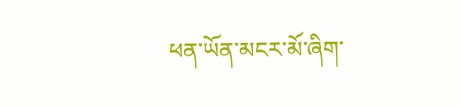ཕན་ཡོན་མངར་མོ་ཞིག་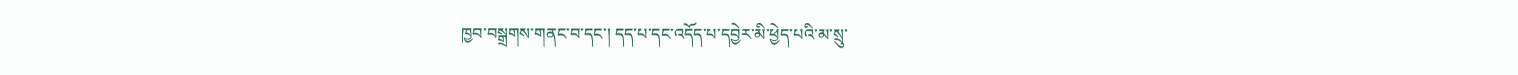ཁྱབ་བསྒྲགས་གནང་བ་དང་། དད་པ་དང་འདོད་པ་དབྱེར་མི་ཕྱེད་པའི་མ་སྲུ་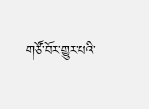གཙོ་བོར་གྱུར་པའི་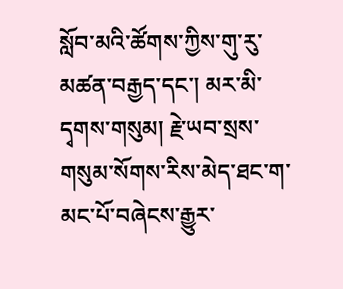སློབ་མའི་ཚོགས་ཀྱིས་གུ་རུ་མཚན་བརྒྱད་དང་། མར་མི་དྭགས་གསུམ། རྗེ་ཡབ་སྲས་གསུམ་སོགས་རིས་མེད་ཐང་ག་མང་པོ་བཞེངས་རྒྱུར་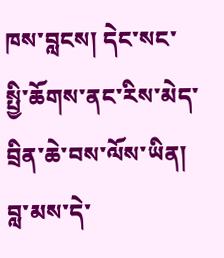ཁས་བླངས། དེང་སང་སྤྱི་ཆོགས་ནང་རིས་མེད་བྲིན་ཆེ་བས་ལོས་ཡིན། བླ་མས་དེ་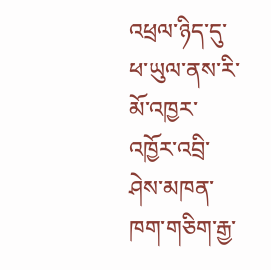འཕྲལ་ཉིད་དུ་ཕ་ཡུལ་ནས་རི་མོ་འཁྱར་འཁྱོར་འབྲི་ཤེས་མཁན་ཁག་གཅིག་རྒྱ་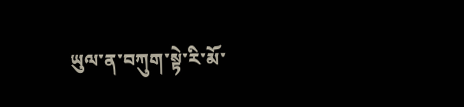ཡུལ་ན་བཀུག་སྟེ་རི་མོ་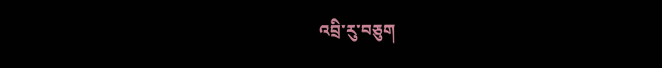འབྲི་རུ་བཅུག